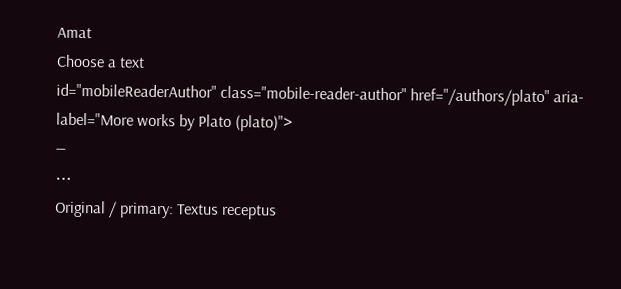Amat
Choose a text
id="mobileReaderAuthor" class="mobile-reader-author" href="/authors/plato" aria-label="More works by Plato (plato)">
—
⋯
Original / primary: Textus receptus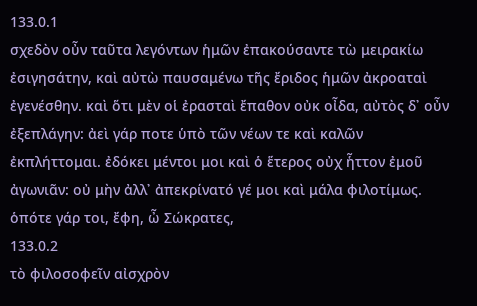133.0.1
σχεδὸν οὖν ταῦτα λεγόντων ἡμῶν ἐπακούσαντε τὼ μειρακίω ἐσιγησάτην, καὶ αὐτὼ παυσαμένω τῆς ἔριδος ἡμῶν ἀκροαταὶ ἐγενέσθην. καὶ ὅτι μὲν οἱ ἐρασταὶ ἔπαθον οὐκ οἶδα, αὐτὸς δ᾽ οὖν ἐξεπλάγην: ἀεὶ γάρ ποτε ὑπὸ τῶν νέων τε καὶ καλῶν ἐκπλήττομαι. ἐδόκει μέντοι μοι καὶ ὁ ἕτερος οὐχ ἧττον ἐμοῦ ἀγωνιᾶν: οὐ μὴν ἀλλ᾽ ἀπεκρίνατό γέ μοι καὶ μάλα φιλοτίμως. ὁπότε γάρ τοι, ἔφη, ὦ Σώκρατες,
133.0.2
τὸ φιλοσοφεῖν αἰσχρὸν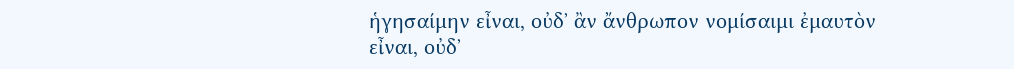ἡγησαίμην εἶναι, οὐδ᾽ ἂν ἄνθρωπον νομίσαιμι ἐμαυτὸν εἶναι, οὐδ᾽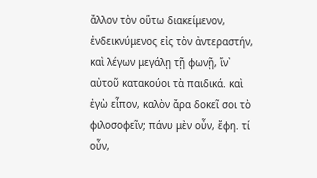ἄλλον τὸν οὕτω διακείμενον, ἐνδεικνύμενος εἰς τὸν ἀντεραστήν, καὶ λέγων μεγάλῃ τῇ φωνῇ, ἵν᾽ αὐτοῦ κατακούοι τὰ παιδικά. καὶ ἐγὼ εἶπον, καλὸν ἄρα δοκεῖ σοι τὸ φιλοσοφεῖν; πάνυ μὲν οὖν, ἔφη. τί οὖν,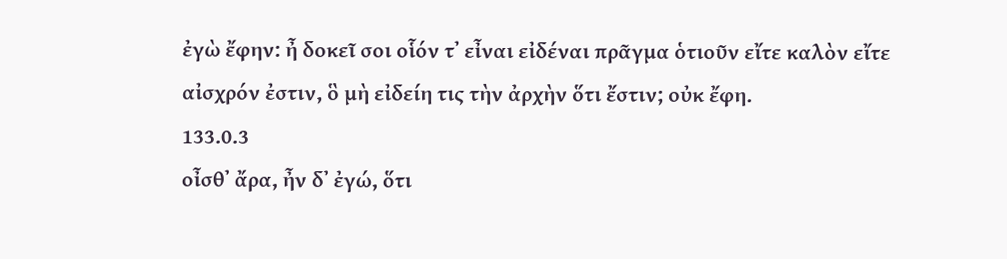ἐγὼ ἔφην: ἦ δοκεῖ σοι οἷόν τ᾽ εἶναι εἰδέναι πρᾶγμα ὁτιοῦν εἴτε καλὸν εἴτε αἰσχρόν ἐστιν, ὃ μὴ εἰδείη τις τὴν ἀρχὴν ὅτι ἔστιν; οὐκ ἔφη.
133.0.3
οἶσθ᾽ ἄρα, ἦν δ᾽ ἐγώ, ὅτι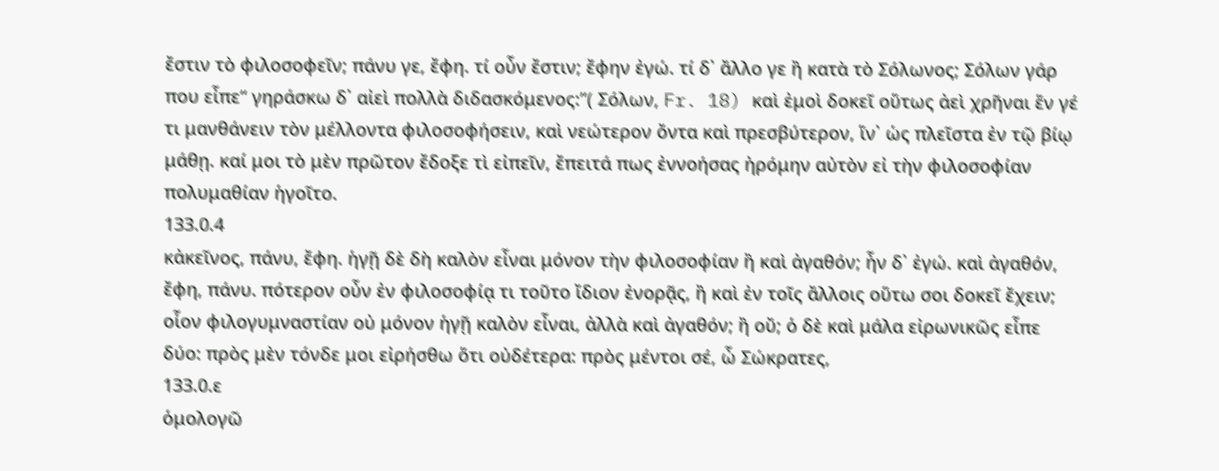ἔστιν τὸ φιλοσοφεῖν; πάνυ γε, ἔφη. τί οὖν ἔστιν; ἔφην ἐγώ. τί δ᾽ ἄλλο γε ἢ κατὰ τὸ Σόλωνος; Σόλων γάρ που εἶπε“ γηράσκω δ᾽ αἰεὶ πολλὰ διδασκόμενος:”( Σόλων, Fr. 18) καὶ ἐμοὶ δοκεῖ οὕτως ἀεὶ χρῆναι ἕν γέ τι μανθάνειν τὸν μέλλοντα φιλοσοφήσειν, καὶ νεώτερον ὄντα καὶ πρεσβύτερον, ἵν᾽ ὡς πλεῖστα ἐν τῷ βίῳ μάθῃ. καί μοι τὸ μὲν πρῶτον ἔδοξε τὶ εἰπεῖν, ἔπειτά πως ἐννοήσας ἠρόμην αὐτὸν εἰ τὴν φιλοσοφίαν πολυμαθίαν ἡγοῖτο.
133.0.4
κἀκεῖνος, πάνυ, ἔφη. ἡγῇ δὲ δὴ καλὸν εἶναι μόνον τὴν φιλοσοφίαν ἢ καὶ ἀγαθόν; ἦν δ᾽ ἐγώ. καὶ ἀγαθόν, ἔφη, πάνυ. πότερον οὖν ἐν φιλοσοφίᾳ τι τοῦτο ἴδιον ἐνορᾷς, ἢ καὶ ἐν τοῖς ἄλλοις οὕτω σοι δοκεῖ ἔχειν; οἷον φιλογυμναστίαν οὐ μόνον ἡγῇ καλὸν εἶναι, ἀλλὰ καὶ ἀγαθόν; ἢ οὔ; ὁ δὲ καὶ μάλα εἰρωνικῶς εἶπε δύο: πρὸς μὲν τόνδε μοι εἰρήσθω ὅτι οὐδέτερα: πρὸς μέντοι σέ, ὦ Σώκρατες,
133.0.ε
ὁμολογῶ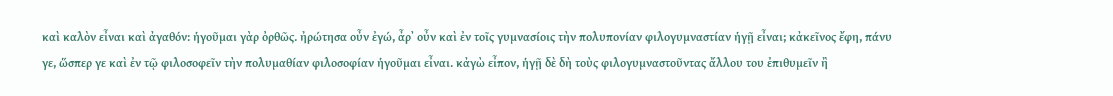καὶ καλὸν εἶναι καὶ ἀγαθόν: ἡγοῦμαι γὰρ ὀρθῶς. ἠρώτησα οὖν ἐγώ, ἆρ᾽ οὖν καὶ ἐν τοῖς γυμνασίοις τὴν πολυπονίαν φιλογυμναστίαν ἡγῇ εἶναι; κἀκεῖνος ἔφη, πάνυ γε, ὥσπερ γε καὶ ἐν τῷ φιλοσοφεῖν τὴν πολυμαθίαν φιλοσοφίαν ἡγοῦμαι εἶναι. κἀγὼ εἶπον, ἡγῇ δὲ δὴ τοὺς φιλογυμναστοῦντας ἄλλου του ἐπιθυμεῖν ἢ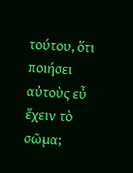τούτου, ὅτι ποιήσει αὐτοὺς εὖ ἔχειν τὸ σῶμα;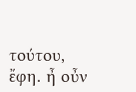τούτου, ἔφη. ἦ οὖν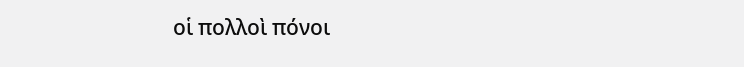οἱ πολλοὶ πόνοι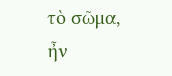τὸ σῶμα, ἦν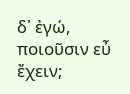δ᾽ ἐγώ, ποιοῦσιν εὖ ἔχειν;